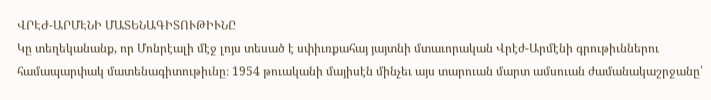ՎՐԷԺ-ԱՐՄԷՆԻ ՄԱՏԵՆԱԳԻՏՈՒԹԻՒՆԸ
Կը տեղեկանանք, որ Մոնրէալի մէջ լոյս տեսած է սփիւռքահայ յայտնի մտաւորական Վրէժ-Արմէնի գրութիւններու համապարփակ մատենագիտութիւնը։ 1954 թուականի մայիսէն մինչեւ այս տարուան մարտ ամսուան ժամանակաշրջանը՝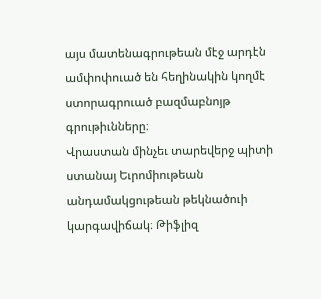այս մատենագրութեան մէջ արդէն ամփոփուած են հեղինակին կողմէ ստորագրուած բազմաբնոյթ գրութիւնները։
Վրաստան մինչեւ տարեվերջ պիտի ստանայ Եւրոմիութեան անդամակցութեան թեկնածուի կարգավիճակ։ Թիֆլիզ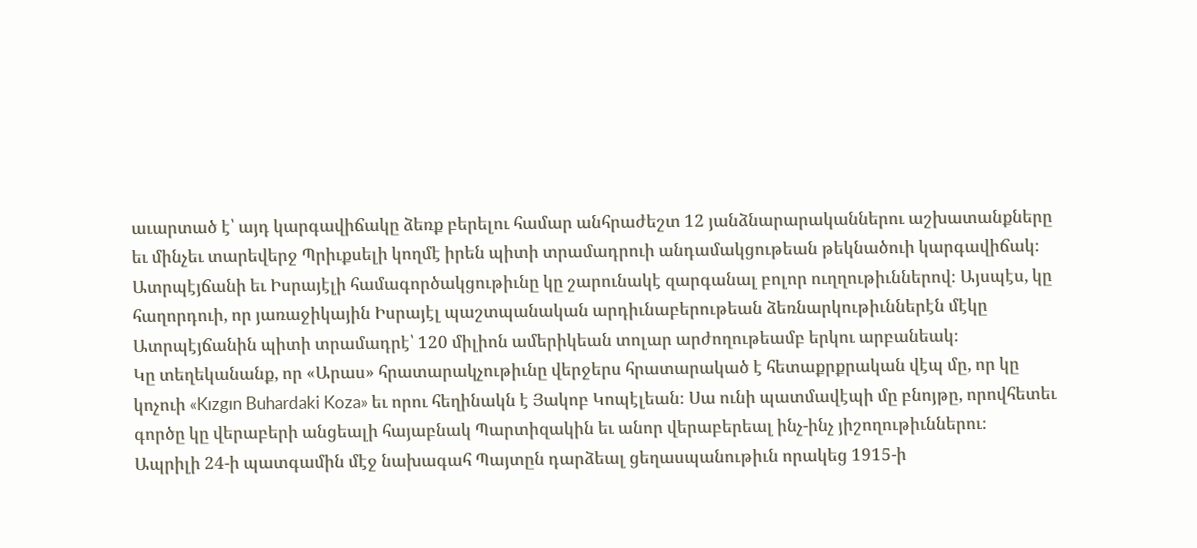աւարտած է՝ այդ կարգավիճակը ձեռք բերելու համար անհրաժեշտ 12 յանձնարարականներու աշխատանքները եւ մինչեւ տարեվերջ Պրիւքսելի կողմէ իրեն պիտի տրամադրուի անդամակցութեան թեկնածուի կարգավիճակ։
Ատրպէյճանի եւ Իսրայէլի համագործակցութիւնը կը շարունակէ զարգանալ բոլոր ուղղութիւններով։ Այսպէս, կը հաղորդուի, որ յառաջիկային Իսրայէլ պաշտպանական արդիւնաբերութեան ձեռնարկութիւններէն մէկը Ատրպէյճանին պիտի տրամադրէ՝ 120 միլիոն ամերիկեան տոլար արժողութեամբ երկու արբանեակ։
Կը տեղեկանանք, որ «Արաս» հրատարակչութիւնը վերջերս հրատարակած է հետաքրքրական վէպ մը, որ կը կոչուի «Kızgın Buhardaki Koza» եւ որու հեղինակն է Յակոբ Կոպէլեան։ Սա ունի պատմավէպի մը բնոյթը, որովհետեւ գործը կը վերաբերի անցեալի հայաբնակ Պարտիզակին եւ անոր վերաբերեալ ինչ-ինչ յիշողութիւններու։
Ապրիլի 24-ի պատգամին մէջ նախագահ Պայտըն դարձեալ ցեղասպանութիւն որակեց 1915-ի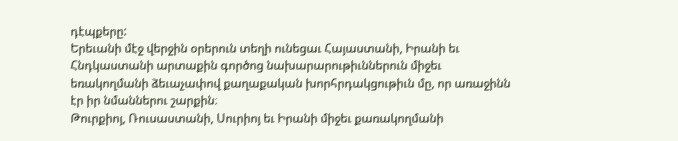դէպքերը:
Երեւանի մէջ վերջին օրերուն տեղի ունեցաւ Հայաստանի, Իրանի եւ Հնդկաստանի արտաքին գործոց նախարարութիւններուն միջեւ եռակողմանի ձեւաչափով քաղաքական խորհրդակցութիւն մը, որ առաջինն էր իր նմաններու շարքին։
Թուրքիոյ, Ռուսաստանի, Սուրիոյ եւ Իրանի միջեւ քառակողմանի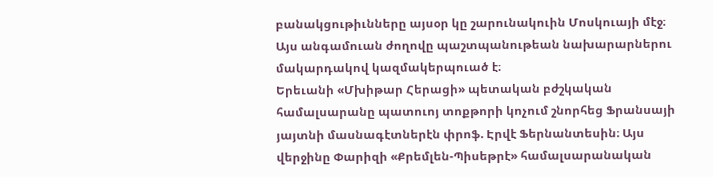բանակցութիւնները այսօր կը շարունակուին Մոսկուայի մէջ։ Այս անգամուան ժողովը պաշտպանութեան նախարարներու մակարդակով կազմակերպուած է։
Երեւանի «Մխիթար Հերացի» պետական բժշկական համալսարանը պատուոյ տոքթորի կոչում շնորհեց Ֆրանսայի յայտնի մասնագէտներէն փրոֆ. Էրվէ Ֆերնանտեսին։ Այս վերջինը Փարիզի «Քրեմլեն-Պիսեթրէ» համալսարանական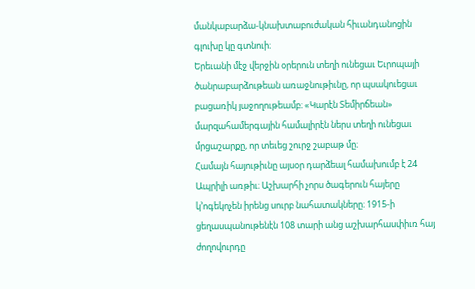մանկաբարձա-կնախտաբուժական հիւանդանոցին գլուխը կը գտնուի։
Երեւանի մէջ վերջին օրերուն տեղի ունեցաւ Եւրոպայի ծանրաբարձութեան առաջնութիւնը, որ պսակուեցաւ բացառիկ յաջողութեամբ։ «Կարէն Տեմիրճեան» մարզահամերգային համալիրէն ներս տեղի ունեցաւ մրցաշարքը, որ տեւեց շուրջ շաբաթ մը։
Համայն հայութիւնը այսօր դարձեալ համախումբ է 24 Ապրիլի առթիւ։ Աշխարհի չորս ծագերուն հայերը կ՚ոգեկոչեն իրենց սուրբ նահատակները։ 1915-ի ցեղասպանութենէն 108 տարի անց աշխարհասփիւռ հայ ժողովուրդը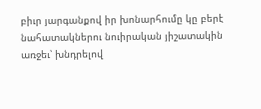բիւր յարգանքով իր խոնարհումը կը բերէ նահատակներու նուիրական յիշատակին առջեւ՝ խնդրելով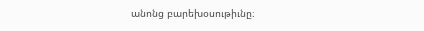անոնց բարեխօսութիւնը։